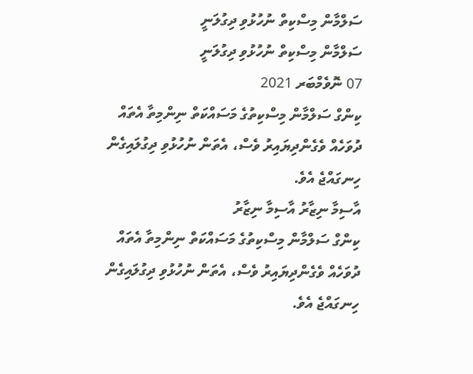ސަލްމާން މިސްކިތް ނުހުޅުވި ދިގުލަނީ
ސަލްމާން މިސްކިތް ނުހުޅުވި ދިގުލަނީ
07 ނޮވެމްބަރ 2021
ކިންގް ސަލްމާން މިސްކިތުގެ މަސައްކަތް ނިންމިތާ އެތައް ދުވަހެއް ވެގެންދިޔައިރު ވެސް، އެތަން ނުހުޅުވި ދިގުލައިގެން ހިނގައްޖެ އެވެ.
އާސިމާ ނިޒާރު އާސިމާ ނިޒާރު
ކިންގް ސަލްމާން މިސްކިތުގެ މަސައްކަތް ނިންމިތާ އެތައް ދުވަހެއް ވެގެންދިޔައިރު ވެސް، އެތަން ނުހުޅުވި ދިގުލައިގެން ހިނގައްޖެ އެވެ.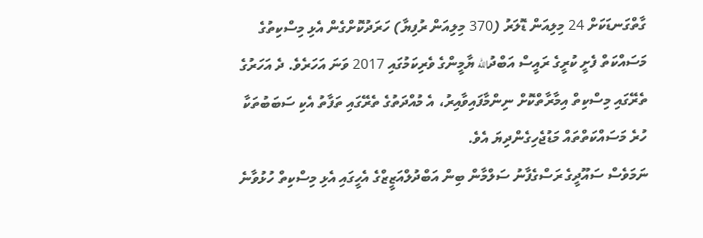ގާތްގަނޑަކަށް 24 މިލިއަން ޑޮލަރު (370 މިލިއަން ރުފިޔާ) ހަރަދުކޮށްގެން އެޅި މިސްކިތުގެ މަސައްކަތް ފެށީ ކުރީގެ ރައީސް އަބްދުالله ޔާމީންގެ ވެރިކަމުގައި 2017 ވަނަ އަހަރެވެ. ދެ އަހަރުގެ ތެރޭގައި މިސްކިތް އިމާރާތްކޮށް ނިންމާފައިވާއިރު، އެ މުއްދަތުގެ ތެރޭގައި ތަފާތު އެކި ސަބަބުތަކާ ހުރެ މަސައްކަތްތައް މަޑުޖެހިގެންދިޔަ އެވެ.
ނަމަވެސް ސައޫދީގެ ރަސްގެފާނު ސަލްމާން ބިން އަބްދުލްއަޒީޒްގެ އެހީގައި އެޅި މިސްކިތް ހުޅުވާނެ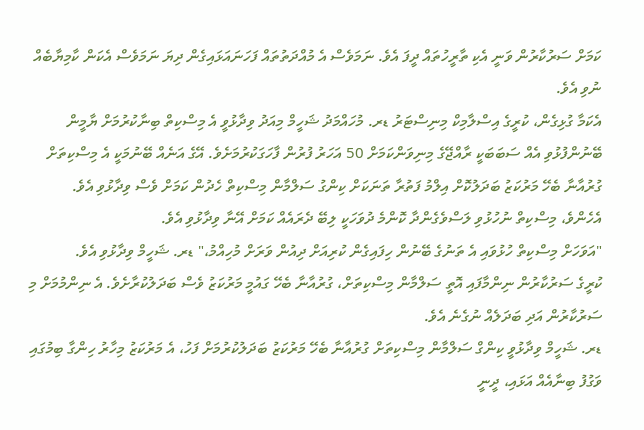ކަމަށް ސަރުކާރުން ވަނީ އެކި ތާރީހުތައް ދީފަ އެވެ. ނަމަވެސް އެ މުއްދަތުތައް ފަހަނައަޅައިގެން ދިޔަ ނަމަވެސް އެކަން ކާމިޔާބެއް ނުވި އެވެ.
އެކަމާ ގުޅިގެން، ކުރީގެ އިސްލާމިކް މިނިސްޓަރު ޑރ. މުހައްމަދު ޝަހީމް މިއަދު ވިދާޅުވީ އެ މިސްކިތް ބިނާކުރުމަށް ޔާމީން ބޭނުންފުޅުވި އެއް ސަބަބަކީ ރާއްޖޭގެ މިނިވަންކަމަށް 50 އަހަރު ފުރުން ފާހަގަކުރުމަށެވެ. އޭގެ އަނެއް ބޭނުމަކީ އެ މިސްކިތަށް ގުރުއާނާ ބެހޭ މަރުކަޒު ބަދަލުކޮށް އިލްމު ފަތުރާ ތަނަކަށް ކިންގު ސަލްމާން މިސްކިތް ހެދުން ކަމަށް ވެސް ވިދާޅުވި އެވެ.
އެހެންވެ، މިސްކިތް ނުހުޅުވި ލަސްވެގެންދާ ކޮންމެ ދުވަހަކީ ލިބޭ ދެރައެއް ކަމަށް އޭނާ ވިދާޅުވި އެވެ.
"އަވަހަށް މިސްކިތް ހުޅުވައި އެ ތަނުގެ ބޭނުން ހިފައިގެން ކުރިއަށް ދިއުން ވަރަށް މުހިއްމު،" ޑރ. ޝަހީމް ވިދާޅުވި އެވެ.
ކުރީގެ ސަރުކާރުން ނިންމާފައި އޮތީ ސަލްމާން މިސްކިތަށް، ގުރުއާނާ ބެހޭ ގައުމީ މަރުކަޒު ވެސް ބަދަލުކުރާށެވެ. އެ ނިންމުމަށް މި ސަރުކާރުން އަދި ބަދަލެއް ނުގެނެ އެވެ.
ޑރ. ޝަހީމް ވިދާޅުވީ ކިންގް ސަލްމާން މިސްކިތަށް ގުރުއާނާ ބެހޭ މަރުކަޒު ބަދަލުކުރުމަށް ފަހު، އެ މަރުކަޒު މިހާރު ހިންގާ ބިމުގައި ވަގުފު ބިނާއެއް އަޅައި، ދީނީ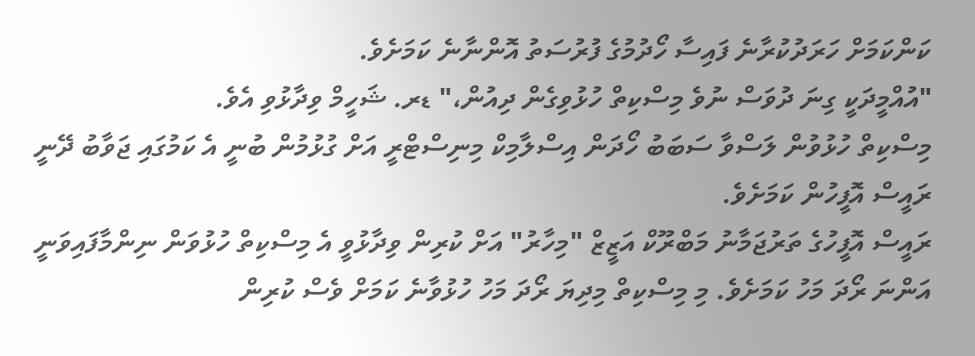ކަންކަމަށް ހަރަދުކުރާނެ ފައިސާ ހޯދުމުގެ ފުރުސަތު އޮންނާނެ ކަމަށެވެ.
"އުއްމީދަކީ ގިނަ ދުވަސް ނުވެ މިސްކިތް ހުޅުވިގެން ދިއުން،" ޑރ. ޝަހީމް ވިދާޅުވި އެވެ.
މިސްކިތް ހުޅުވުން ލަސްވާ ސަބަބު ހޯދަން އިސްލާމިކް މިނިސްޓްރީ އަށް ގުޅުމުން ބުނީ އެ ކަމުގައި ޖަވާބު ދޭނީ ރައީސް އޮފީހުން ކަމަށެވެ.
ރައީސް އޮފީހުގެ ތަރުޖަމާނު މަބްރޫކް އަޒީޒް "މިހާރު" އަށް ކުރިން ވިދާޅުވީ އެ މިސްކިތް ހުޅުވަން ނިންމާފައިވަނީ އަންނަ ރޯދަ މަހު ކަމަށެވެ. މި މިސްކިތް މިދިޔަ ރޯދަ މަހު ހުޅުވާނެ ކަމަށް ވެސް ކުރިން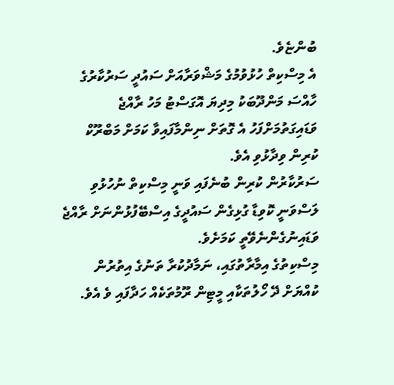ބުންޏެވެ.
އެ މިސްކިތް ހުޅުވުމުގެ މަޝްވަރާއަށް ސައުދީ ސަރުކާރުގެ ހާއްސަ މަންދޫބަކު މިދިޔަ އޮގަސްޓު މަހު ރާއްޖެ ވަޑައިގަތުމަށްފަހު އެ ގޮތަށް ނިންމާފައިވާ ކަމަށް މަބްރޫކް ކުރިން ވިދާޅުވި އެވެ.
ސަރުކާރުން ކުރިން ބުނެފައި ވަނީ މިސްކިތް ނުހުޅުވި ލަސްވަނީ ކޮވިޑާ ގުޅިގެން ސައުދީގެ އިސްބޭފުޅުންނަށް ރާއްޖެ ވަޑައިނުގެންނެވޭތީ ކަމަށެވެ.
މިސްކިތުގެ އިމާރާތުގައި، ނަމާދުކުރާ ތަނުގެ އިތުރުން ކުއްޔަށް ދޭ ހޯލުތަކާއި މީޓިން ރޫމުތަކެއް ހަދާފައި ވެ އެވެ.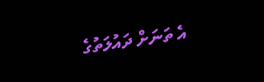އެ ތަނަށް ދައުލަތުގެ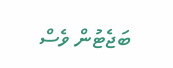ބަޖެޓުން ވެސް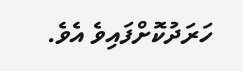ހަރަދުކޮށްފައިވެ އެވެ.